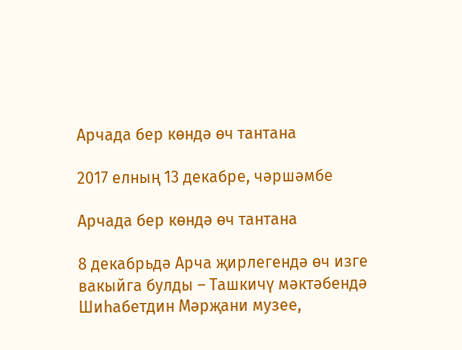Арчада бер көндә өч тантана

2017 елның 13 декабре, чәршәмбе

Арчада бер көндә өч тантана

8 декабрьдә Арча җирлегендә өч изге вакыйга булды – Ташкичү мәктәбендә Шиһабетдин Мәрҗани музее,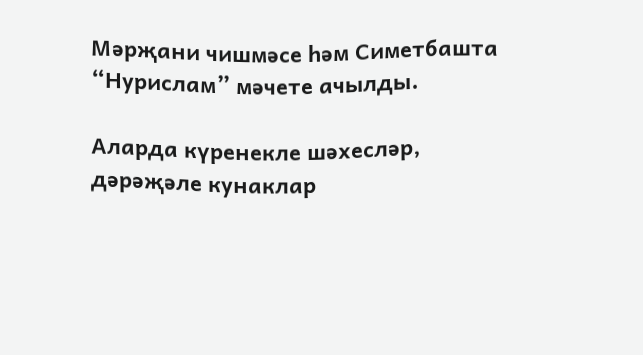Мәрҗани чишмәсе һәм Симетбашта “Нурислам” мәчете ачылды.

Аларда күренекле шәхесләр, дәрәҗәле кунаклар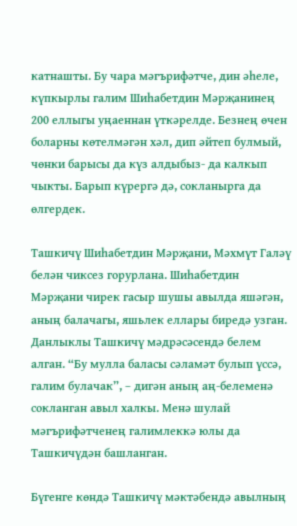катнашты. Бу чара мәгърифәтче, дин әһеле, күпкырлы галим Шиһабетдин Мәрҗанинең 200 еллыгы уңаеннан үткәрелде. Безнең өчен боларны көтелмәгән хәл, дип әйтеп булмый, чөнки барысы да күз алдыбыз- да калкып чыкты. Барып күрергә дә, сокланырга да өлгердек.

Ташкичү Шиһабетдин Мәрҗани, Мәхмүт Галәү белән чиксез горурлана. Шиһабетдин Мәрҗани чирек гасыр шушы авылда яшәгән, аның балачагы, яшьлек еллары биредә узган. Данлыклы Ташкичү мәдрәсәсендә белем алган. “Бу мулла баласы сәламәт булып үссә, галим булачак”, – дигән аның аң-белеменә сокланган авыл халкы. Менә шулай мәгърифәтченең галимлеккә юлы да Ташкичүдән башланган.

Бүгенге көндә Ташкичү мәктәбендә авылның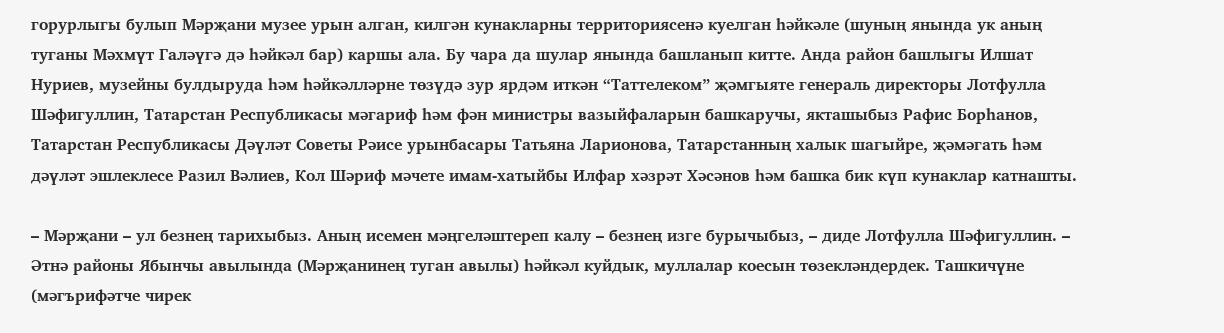горурлыгы булып Мәрҗани музее урын алган, килгән кунакларны территориясенә куелган һәйкәле (шуның янында ук аның туганы Мәхмүт Галәүгә дә һәйкәл бар) каршы ала. Бу чара да шулар янында башланып китте. Анда район башлыгы Илшат Нуриев, музейны булдыруда һәм һәйкәлләрне төзүдә зур ярдәм иткән “Таттелеком” җәмгыяте генераль директоры Лотфулла Шәфигуллин, Татарстан Республикасы мәгариф һәм фән министры вазыйфаларын башкаручы, якташыбыз Рафис Борһанов, Татарстан Республикасы Дәүләт Советы Рәисе урынбасары Татьяна Ларионова, Татарстанның халык шагыйре, җәмәгать һәм дәүләт эшлеклесе Разил Вәлиев, Кол Шәриф мәчете имам-хатыйбы Илфар хәзрәт Хәсәнов һәм башка бик күп кунаклар катнашты.

– Мәрҗани – ул безнең тарихыбыз. Аның исемен мәңгеләштереп калу – безнең изге бурычыбыз, – диде Лотфулла Шәфигуллин. – Әтнә районы Ябынчы авылында (Мәрҗанинең туган авылы) һәйкәл куйдык, муллалар коесын төзекләндердек. Ташкичүне (мәгърифәтче чирек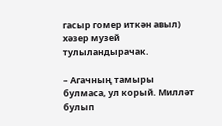гасыр гомер иткән авыл) хәзер музей тулыландырачак.

– Агачның тамыры булмаса, ул корый. Милләт булып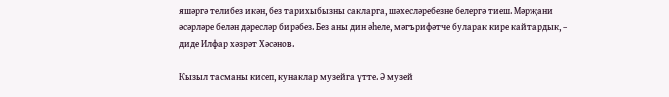яшәргә телибез икән, без тарихыбызны сакларга, шәхесләребезне белергә тиеш. Мәрҗани әсәрләре белән дәресләр бирәбез. Без аны дин әһеле, мәгърифәтче буларак кире кайтардык, – диде Илфар хәзрәт Хәсәнов.

Кызыл тасманы кисеп, кунаклар музейга үтте. Ә музей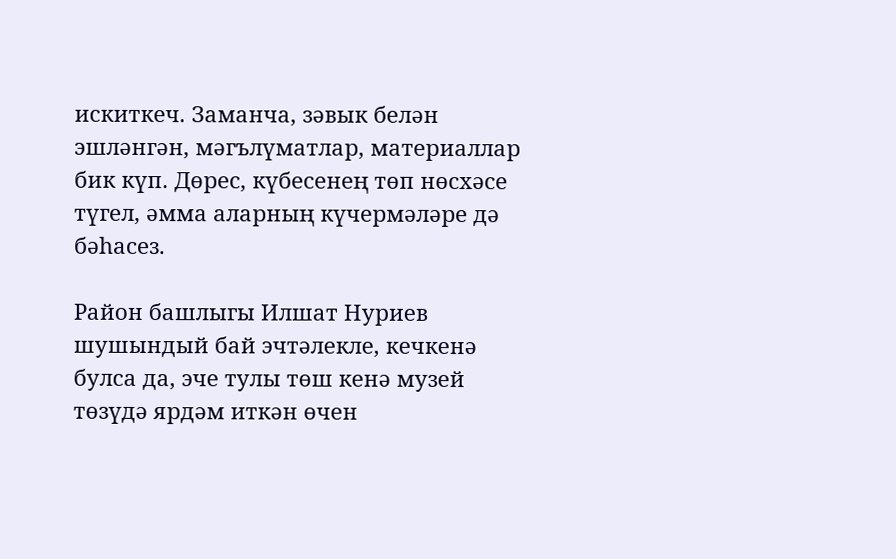искиткеч. Заманча, зәвык белән эшләнгән, мәгълүматлар, материаллар бик күп. Дөрес, күбесенең төп нөсхәсе түгел, әмма аларның күчермәләре дә бәһасез.

Район башлыгы Илшат Нуриев шушындый бай эчтәлекле, кечкенә булса да, эче тулы төш кенә музей төзүдә ярдәм иткән өчен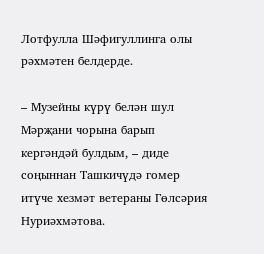Лотфулла Шәфигуллинга олы рәхмәтен белдерде.

– Музейны күрү белән шул Мәрҗани чорына барып кергәндәй булдым, – диде соңыннан Ташкичүдә гомер итүче хезмәт ветераны Гөлсәрия Нуриәхмәтова.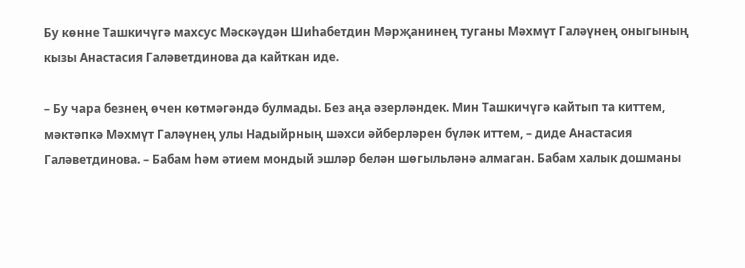Бу көнне Ташкичүгә махсус Мәскәүдән Шиһабетдин Мәрҗанинең туганы Мәхмүт Галәүнең оныгының кызы Анастасия Галәветдинова да кайткан иде.

– Бу чара безнең өчен көтмәгәндә булмады. Без аңа әзерләндек. Мин Ташкичүгә кайтып та киттем, мәктәпкә Мәхмүт Галәүнең улы Надыйрның шәхси әйберләрен бүләк иттем, – диде Анастасия Галәветдинова. – Бабам һәм әтием мондый эшләр белән шөгыльләнә алмаган. Бабам халык дошманы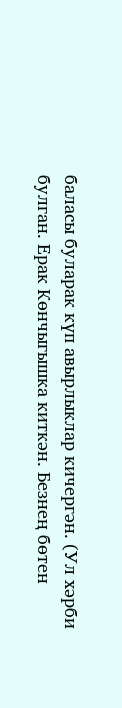баласы буларак күп авырлыклар кичергән. (Ул хәрби булган. Ерак Көнчыгышка киткән. Безнең бөтен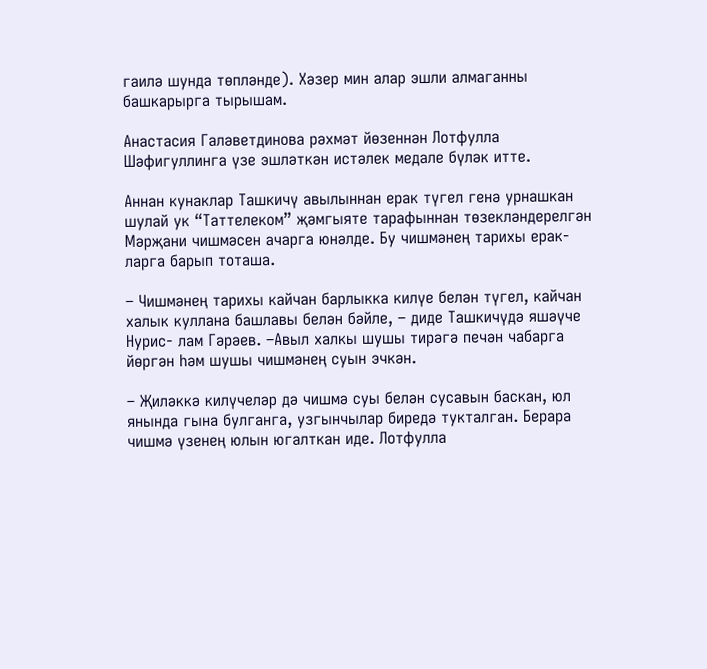гаилә шунда төпләнде). Хәзер мин алар эшли алмаганны башкарырга тырышам.

Анастасия Галәветдинова рәхмәт йөзеннән Лотфулла Шәфигуллинга үзе эшләткән истәлек медале бүләк итте.

Аннан кунаклар Ташкичү авылыннан ерак түгел генә урнашкан шулай ук “Таттелеком” җәмгыяте тарафыннан төзекләндерелгән Мәрҗани чишмәсен ачарга юнәлде. Бу чишмәнең тарихы ерак- ларга барып тоташа.

– Чишмәнең тарихы кайчан барлыкка килүе белән түгел, кайчан халык куллана башлавы белән бәйле, – диде Ташкичүдә яшәүче Нурис- лам Гәрәев. –Авыл халкы шушы тирәгә печән чабарга йөргән һәм шушы чишмәнең суын эчкән.

– Җиләккә килүчеләр дә чишмә суы белән сусавын баскан, юл янында гына булганга, узгынчылар биредә тукталган. Берара чишмә үзенең юлын югалткан иде. Лотфулла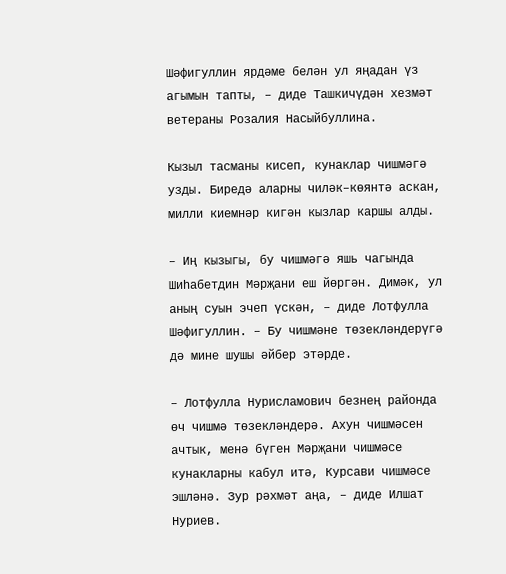Шәфигуллин ярдәме белән ул яңадан үз агымын тапты, – диде Ташкичүдән хезмәт ветераны Розалия Насыйбуллина.

Кызыл тасманы кисеп, кунаклар чишмәгә узды. Биредә аларны чиләк–көянтә аскан, милли киемнәр кигән кызлар каршы алды.

– Иң кызыгы, бу чишмәгә яшь чагында Шиһабетдин Мәрҗани еш йөргән. Димәк, ул аның суын эчеп үскән, – диде Лотфулла Шәфигуллин. – Бу чишмәне төзекләндерүгә дә мине шушы әйбер этәрде.

– Лотфулла Нурисламович безнең районда өч чишмә төзекләндерә. Ахун чишмәсен ачтык, менә бүген Мәрҗани чишмәсе кунакларны кабул итә, Курсави чишмәсе эшләнә. Зур рәхмәт аңа, – диде Илшат Нуриев.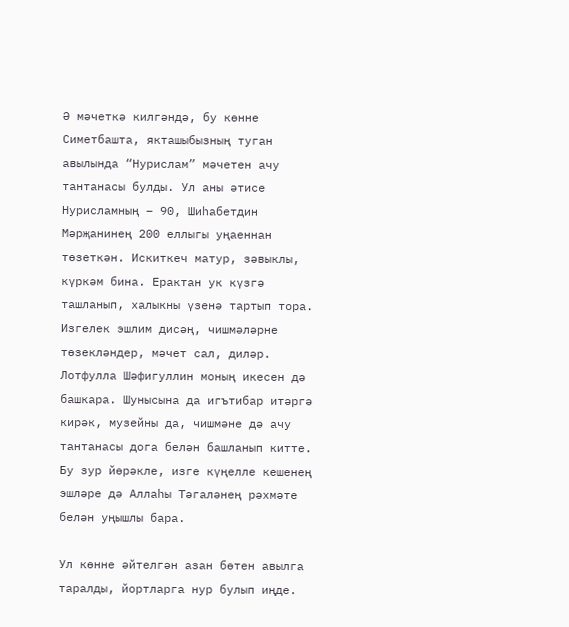Ә мәчеткә килгәндә, бу көнне Симетбашта, якташыбызның туган авылында “Нурислам” мәчетен ачу тантанасы булды. Ул аны әтисе Нурисламның – 90, Шиһабетдин Мәрҗанинең 200 еллыгы уңаеннан төзеткән. Искиткеч матур, зәвыклы, күркәм бина. Ерактан ук күзгә ташланып, халыкны үзенә тартып тора. Изгелек эшлим дисәң, чишмәләрне төзекләндер, мәчет сал, диләр. Лотфулла Шәфигуллин моның икесен дә башкара. Шунысына да игътибар итәргә кирәк, музейны да, чишмәне дә ачу тантанасы дога белән башланып китте. Бу зур йөрәкле, изге күңелле кешенең эшләре дә Аллаһы Тәгаләнең рәхмәте белән уңышлы бара.

Ул көнне әйтелгән азан бөтен авылга таралды, йортларга нур булып иңде.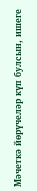Мәчеткә йөрүчеләр күп булсын, ишеге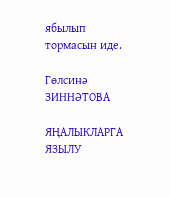ябылып тормасын иде.

Гөлсинә ЗИННӘТОВА

ЯҢАЛЫКЛАРГА ЯЗЫЛУ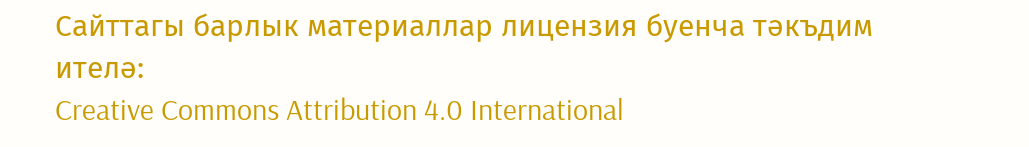Сайттагы барлык материаллар лицензия буенча тәкъдим ителә:
Creative Commons Attribution 4.0 International